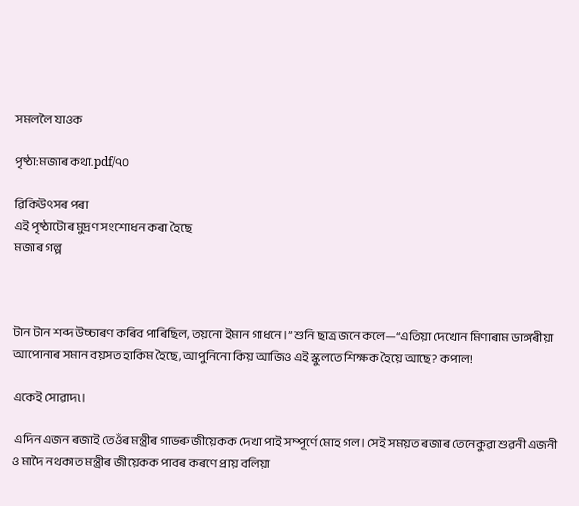সমললৈ যাওক

পৃষ্ঠা:মজাৰ কথা.pdf/৭০

ৱিকিউৎসৰ পৰা
এই পৃষ্ঠাটোৰ মুদ্ৰণ সংশোধন কৰা হৈছে
মজাৰ গল্প



টান টান শব্দ উচ্চাৰণ কৰিব পাৰিছিল, তয়নো ইমান গাধনে।” শুনি ছাত্ৰ জনে কলে—“এতিয়া দেখোন মিণাৰাম ডাঙ্গৰীয়া আপোনাৰ সমান বয়সত হাকিম হৈছে, আপুনিনো কিয় আজিও এই স্কুলতে শিক্ষক হৈয়ে আছে? কপাল!

একেই সোৱাদ৷।

 এদিন এজন ৰজাই তেওঁৰ মন্ত্ৰীৰ গাভৰু জীয়েকক দেখা পাই সম্পূৰ্ণে মোহ গল। সেই সময়ত ৰজাৰ তেনেকুৱা শুৱনী এজনী ও মাদৈ নথকাত মন্ত্ৰীৰ জীয়েকক পাবৰ কৰণে প্ৰায় বলিয়া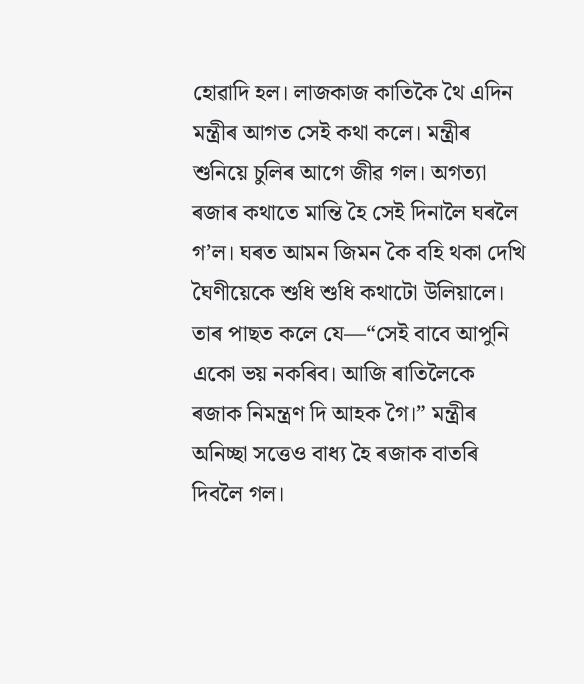হোৱাদি হল। লাজকাজ কাতিকৈ থৈ এদিন মন্ত্ৰীৰ আগত সেই কথা কলে। মন্ত্ৰীৰ শুনিয়ে চুলিৰ আগে জীৱ গল। অগত্যা ৰজাৰ কথাতে মান্তি হৈ সেই দিনালৈ ঘৰলৈ গ’ল। ঘৰত আমন জিমন কৈ বহি থকা দেখি ঘৈণীয়েকে শুধি শুধি কথাটো উলিয়ালে। তাৰ পাছত কলে যে—“সেই বাবে আপুনি একো ভয় নকৰিব। আজি ৰাতিলৈকে ৰজাক নিমন্ত্ৰণ দি আহক গৈ।” মন্ত্ৰীৰ অনিচ্ছা সত্তেও বাধ্য হৈ ৰজাক বাতৰি দিবলৈ গল।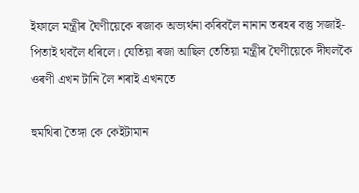ইফালে মন্ত্ৰীৰ ঘৈণীয়েকে ৰজাক অভ্যৰ্থনা কৰিবলৈ নানান তৰহৰ বস্তু সজাই-পিতাই থবলৈ ধৰিলে। যেতিয়া ৰজা আছিল তেতিয়া মন্ত্ৰীৰ ঘৈণীয়েকে দীঘলকৈ ওৰণী এখন টানি লৈ শৰাই এখনতে

হুমথিৰা তৈঙ্গা কে কেইটামান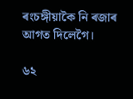ৰংচঙ্গীয়াকৈ নি ৰজাৰ আগত দিলেগৈ।

৬২